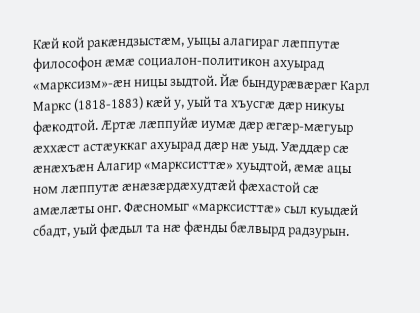Кӕй кой ракӕндзыстӕм, уыцы алагираг лӕппутӕ философон ӕмӕ социалон-политикон ахуырад «марксизм»-ӕн ницы зыдтой. Йӕ бындурӕвӕрӕг Карл Маркс (1818-1883) кӕй у, уый та хъусгӕ дӕр никуы фӕкодтой. Ӕртӕ лӕппуйӕ иумӕ дӕр ӕгӕр-мӕгуыр ӕххӕст астӕуккаг ахуырад дӕр нӕ уыд. Уӕддӕр сӕ ӕнӕхъӕн Алагир «марксисттӕ» хуыдтой, ӕмӕ ацы ном лӕппутӕ ӕнӕзӕрдӕхудтӕй фӕхастой сӕ амӕлӕты онг. Фӕсномыг «марксисттӕ» сыл куыдӕй сбадт, уый фӕдыл та нӕ фӕнды бӕлвырд радзурын.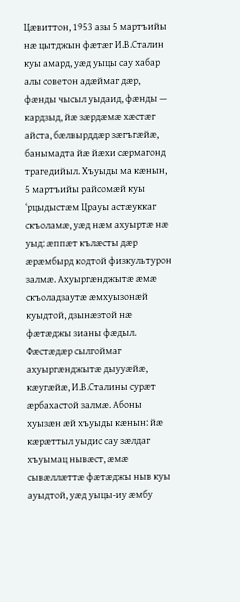Цӕвиттон, 1953 азы 5 мартъийы нӕ цытджын фӕтӕг И.В.Сталин куы амард, уӕд уыцы сау хабар алы советон адӕймаг дӕр, фӕнды чысыл уыдаид, фӕнды — кардзыд, йӕ зӕрдӕмӕ хӕстӕг айста, бӕлвырддӕр зӕгъгӕйӕ, банымадта йӕ йӕхи сӕрмагонд трагедийыл. Хъуыды ма кӕнын, 5 мартъийы райсомӕй куы ‘рцыдыстӕм Црауы астӕуккаг скъоламӕ, уӕд нӕм ахуыртӕ нӕ уыд: ӕппӕт кълӕсты дӕр ӕрӕмбырд кодтой физкультурон залмӕ. Ахуыргӕнджытӕ ӕмӕ скъоладзаутӕ ӕмхуызонӕй куыдтой, дзынӕзтой нӕ фӕтӕджы зианы фӕдыл.
Фӕстӕдӕр сылгоймаг ахуыргӕнджытӕ дыууӕйӕ, кӕугӕйӕ, И.В.Сталины сурӕт ӕрбахастой залмӕ. Абоны хуызӕн ӕй хъуыды кӕнын: йӕ кӕрӕттыл уыдис сау зӕлдаг хъуымац нывӕст, ӕмӕ сывӕллӕттӕ фӕтӕджы ныв куы ауыдтой, уӕд уыцы-иу ӕмбу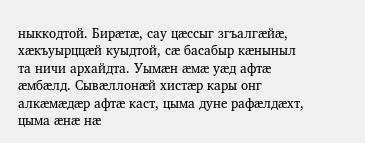ныккодтой. Бирӕтӕ, сау цӕссыг згъалгӕйӕ, хӕкъуырццӕй куыдтой, сӕ басабыр кӕныныл та ничи архайдта. Уымӕн ӕмӕ уӕд афтӕ ӕмбӕлд. Сывӕллонӕй хистӕр кары онг алкӕмӕдӕр афтӕ каст, цыма дуне рафӕлдӕхт, цыма ӕнӕ нӕ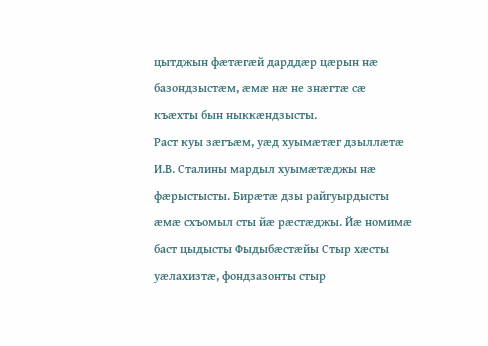цытджын фӕтӕгӕй дарддӕр цӕрын нӕ базондзыстӕм, ӕмӕ нӕ не знӕгтӕ сӕ къӕхты бын ныккӕндзысты.
Раст куы зӕгъӕм, уӕд хуымӕтӕг дзыллӕтӕ И.В. Сталины мардыл хуымӕтӕджы нӕ фӕрыстысты. Бирӕтӕ дзы райгуырдысты ӕмӕ схъомыл сты йӕ рӕстӕджы. Йӕ номимӕ баст цыдысты Фыдыбӕстӕйы Стыр хӕсты уӕлахизтӕ, фондзазонты стыр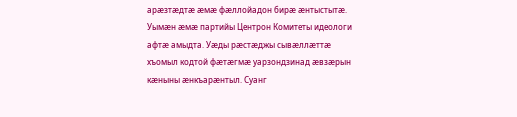арӕзтӕдтӕ ӕмӕ фӕллойадон бирӕ ӕнтыстытӕ. Уымӕн ӕмӕ партийы Центрон Комитеты идеологи афтӕ амыдта. Уӕды рӕстӕджы сывӕллӕттӕ хъомыл кодтой фӕтӕгмӕ уарзондзинад ӕвзӕрын кӕныны ӕнкъарӕнтыл. Суанг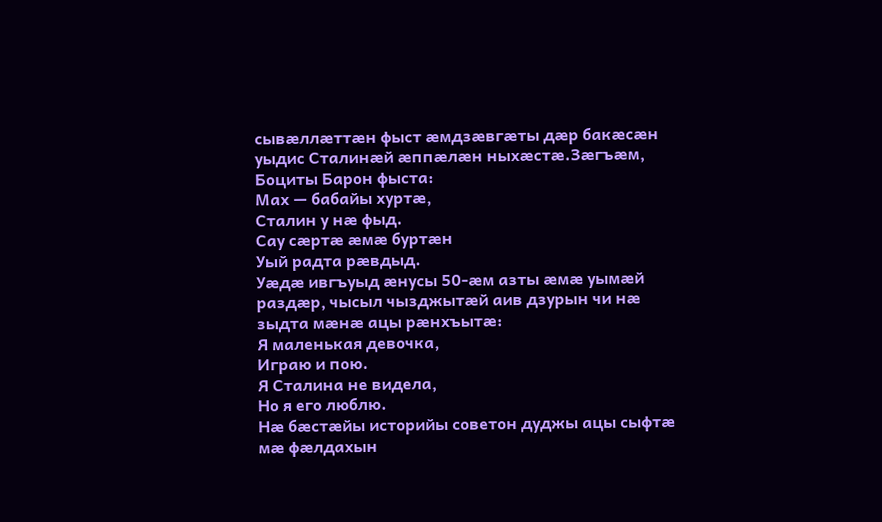сывӕллӕттӕн фыст ӕмдзӕвгӕты дӕр бакӕсӕн уыдис Сталинӕй ӕппӕлӕн ныхӕстӕ.Зӕгъӕм, Боциты Барон фыста:
Мах — бабайы хуртӕ,
Сталин у нӕ фыд.
Сау сӕртӕ ӕмӕ буртӕн
Уый радта рӕвдыд.
Уӕдӕ ивгъуыд ӕнусы 50-ӕм азты ӕмӕ уымӕй раздӕр, чысыл чызджытӕй аив дзурын чи нӕ зыдта мӕнӕ ацы рӕнхъытӕ:
Я маленькая девочка,
Играю и пою.
Я Сталина не видела,
Но я его люблю.
Нӕ бӕстӕйы историйы советон дуджы ацы сыфтӕ мӕ фӕлдахын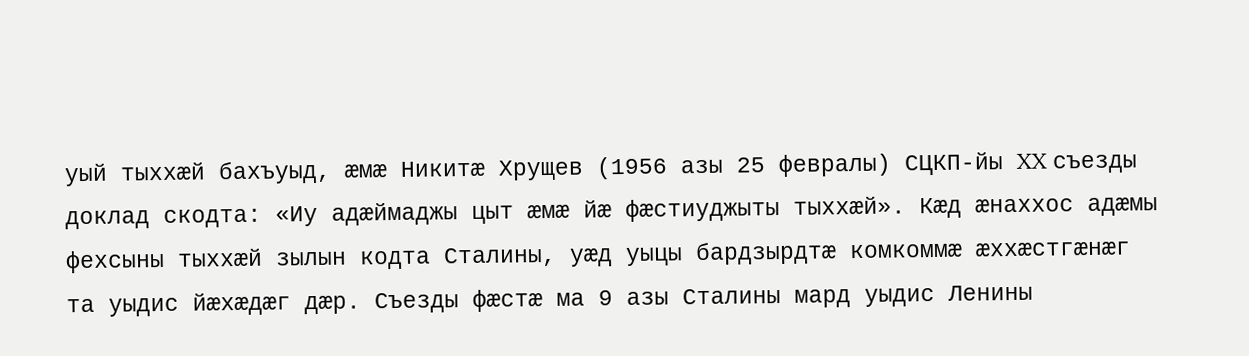уый тыххӕй бахъуыд, ӕмӕ Никитӕ Хрущев (1956 азы 25 февралы) СЦКП-йы XX съезды доклад скодта: «Иу адӕймаджы цыт ӕмӕ йӕ фӕстиуджыты тыххӕй». Кӕд ӕнаххос адӕмы фехсыны тыххӕй зылын кодта Сталины, уӕд уыцы бардзырдтӕ комкоммӕ ӕххӕстгӕнӕг та уыдис йӕхӕдӕг дӕр. Съезды фӕстӕ ма 9 азы Сталины мард уыдис Ленины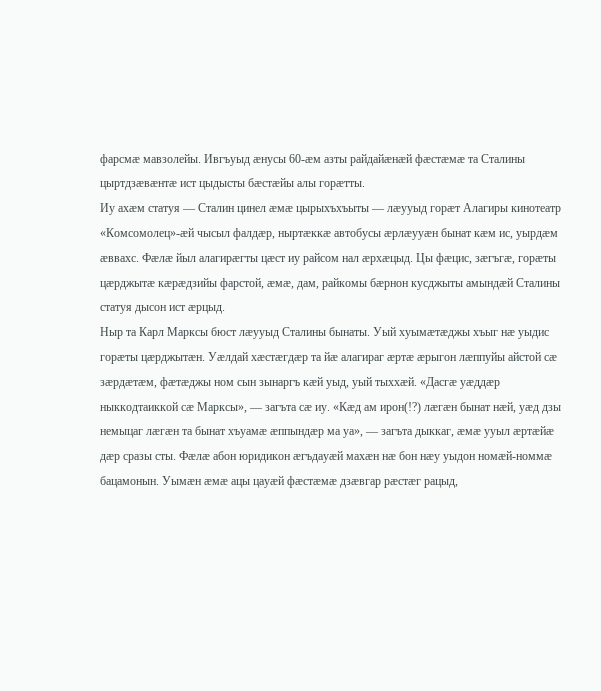фарсмӕ мавзолейы. Ивгъуыд ӕнусы 60-ӕм азты райдайӕнӕй фӕстӕмӕ та Сталины цыртдзӕвӕнтӕ ист цыдысты бӕстӕйы алы горӕтты.
Иу ахӕм статуя — Сталин цинел ӕмӕ цырыхъхъыты — лӕууыд горӕт Алагиры кинотеатр «Комсомолец»-ӕй чысыл фалдӕр, ныртӕккӕ автобусы ӕрлӕууӕн бынат кӕм ис, уырдӕм ӕввахс. Фӕлӕ йыл алагирӕгты цӕст иу райсом нал ӕрхӕцыд. Цы фӕцис, зӕгъгӕ, горӕты цӕрджытӕ кӕрӕдзийы фарстой, ӕмӕ, дам, райкомы бӕрнон кусджыты амындӕй Сталины статуя дысон ист ӕрцыд.
Ныр та Карл Марксы бюст лӕууыд Сталины бынаты. Уый хуымӕтӕджы хъыг нӕ уыдис горӕты цӕрджытӕн. Уӕлдай хӕстӕгдӕр та йӕ алагираг ӕртӕ ӕрыгон лӕппуйы айстой сӕ зӕрдӕтӕм, фӕтӕджы ном сын зынаргъ кӕй уыд, уый тыххӕй. «Дасгӕ уӕддӕр ныккодтаиккой сӕ Марксы», — загъта сӕ иу. «Кӕд ам ирон(!?) лӕгӕн бынат нӕй, уӕд дзы немыцаг лӕгӕн та бынат хъуамӕ ӕппындӕр ма уа», — загъта дыккаг, ӕмӕ ууыл ӕртӕйӕ дӕр сразы сты. Фӕлӕ абон юридикон ӕгъдауӕй махӕн нӕ бон нӕу уыдон номӕй-номмӕ бацамонын. Уымӕн ӕмӕ ацы цауӕй фӕстӕмӕ дзӕвгар рӕстӕг рацыд,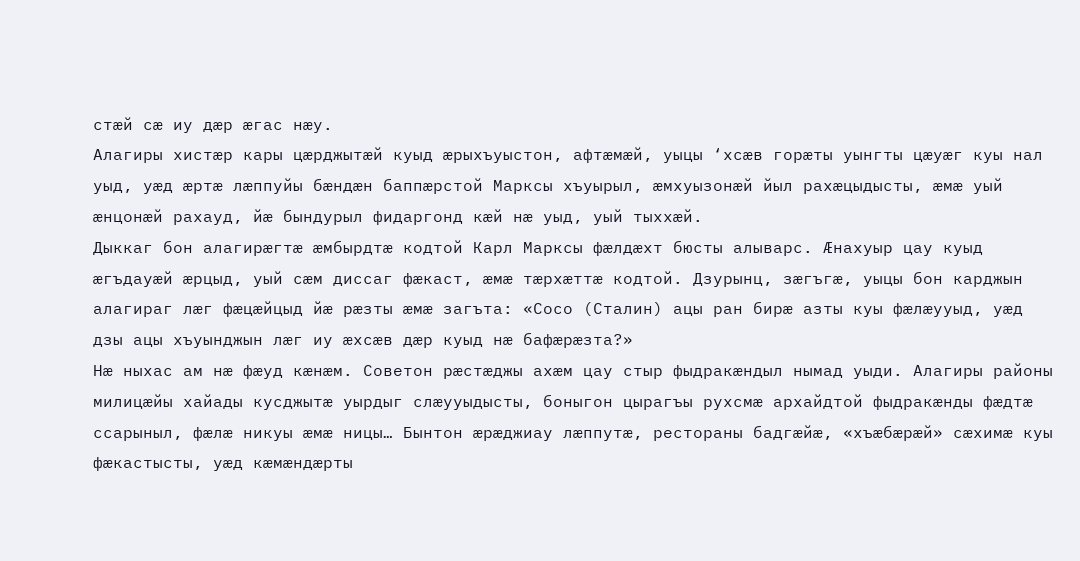стӕй сӕ иу дӕр ӕгас нӕу.
Алагиры хистӕр кары цӕрджытӕй куыд ӕрыхъуыстон, афтӕмӕй, уыцы ‘хсӕв горӕты уынгты цӕуӕг куы нал уыд, уӕд ӕртӕ лӕппуйы бӕндӕн баппӕрстой Марксы хъуырыл, ӕмхуызонӕй йыл рахӕцыдысты, ӕмӕ уый ӕнцонӕй рахауд, йӕ бындурыл фидаргонд кӕй нӕ уыд, уый тыххӕй.
Дыккаг бон алагирӕгтӕ ӕмбырдтӕ кодтой Карл Марксы фӕлдӕхт бюсты алыварс. Ӕнахуыр цау куыд ӕгъдауӕй ӕрцыд, уый сӕм диссаг фӕкаст, ӕмӕ тӕрхӕттӕ кодтой. Дзурынц, зӕгъгӕ, уыцы бон карджын алагираг лӕг фӕцӕйцыд йӕ рӕзты ӕмӕ загъта: «Сосо (Сталин) ацы ран бирӕ азты куы фӕлӕууыд, уӕд дзы ацы хъуынджын лӕг иу ӕхсӕв дӕр куыд нӕ бафӕрӕзта?»
Нӕ ныхас ам нӕ фӕуд кӕнӕм. Советон рӕстӕджы ахӕм цау стыр фыдракӕндыл нымад уыди. Алагиры районы милицӕйы хайады кусджытӕ уырдыг слӕууыдысты, боныгон цырагъы рухсмӕ архайдтой фыдракӕнды фӕдтӕ ссарыныл, фӕлӕ никуы ӕмӕ ницы… Бынтон ӕрӕджиау лӕппутӕ, рестораны бадгӕйӕ, «хъӕбӕрӕй» сӕхимӕ куы фӕкастысты, уӕд кӕмӕндӕрты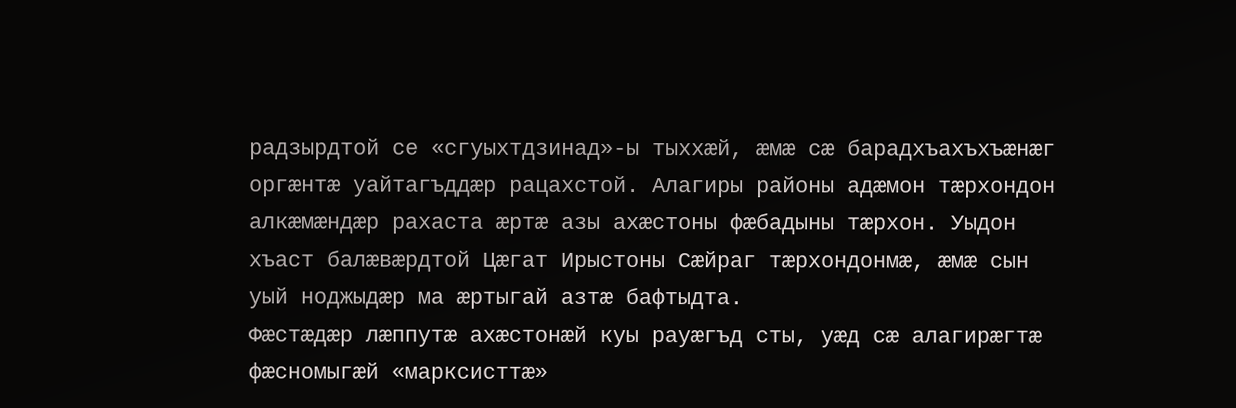радзырдтой се «сгуыхтдзинад»-ы тыххӕй, ӕмӕ сӕ барадхъахъхъӕнӕг оргӕнтӕ уайтагъддӕр рацахстой. Алагиры районы адӕмон тӕрхондон алкӕмӕндӕр рахаста ӕртӕ азы ахӕстоны фӕбадыны тӕрхон. Уыдон хъаст балӕвӕрдтой Цӕгат Ирыстоны Сӕйраг тӕрхондонмӕ, ӕмӕ сын уый ноджыдӕр ма ӕртыгай азтӕ бафтыдта.
Фӕстӕдӕр лӕппутӕ ахӕстонӕй куы рауӕгъд сты, уӕд сӕ алагирӕгтӕ фӕсномыгӕй «марксисттӕ»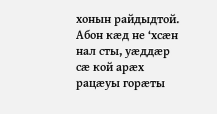хонын райдыдтой. Абон кӕд не ‘хсӕн нал сты, уӕддӕр сӕ кой арӕх рацӕуы горӕты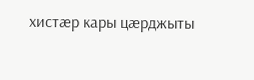хистӕр кары цӕрджыты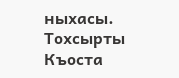ныхасы.
Тохсырты Къоста